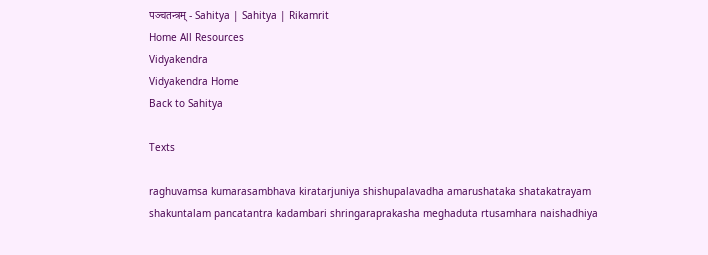पञ्चतन्त्रम् - Sahitya | Sahitya | Rikamrit
Home All Resources
Vidyakendra
Vidyakendra Home
Back to Sahitya

Texts

raghuvamsa kumarasambhava kiratarjuniya shishupalavadha amarushataka shatakatrayam shakuntalam pancatantra kadambari shringaraprakasha meghaduta rtusamhara naishadhiya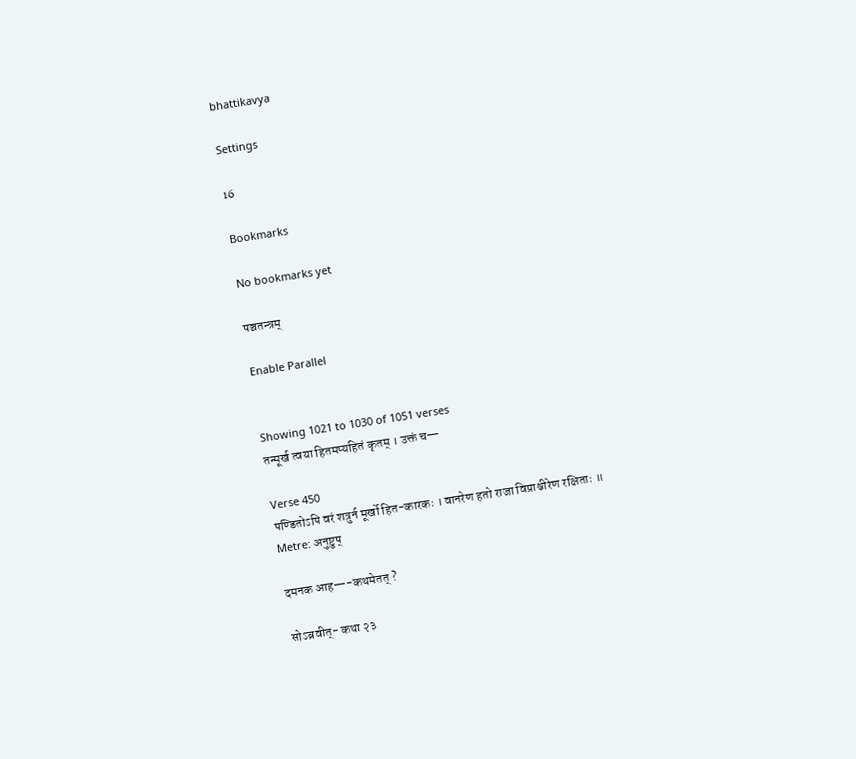bhattikavya

Settings

16

Bookmarks

No bookmarks yet

पञ्चतन्त्रम्

Enable Parallel


Showing 1021 to 1030 of 1051 verses
तन्मूर्ख त्वया हितमप्यहितं कृतम् । उक्तं च—

Verse 450
पण्डितोऽपि वरं शत्रुर्न मूर्खो हित-कारकः । वानरेण हतो राजा विप्राश्चीरेण रक्षिताः ॥
Metre: अनुष्टुप्

दमनक आह—-कथमेतत् ?

सोऽब्रवीत्- कथा २३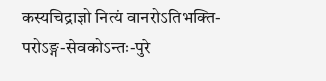कस्यचिद्राज्ञो नित्यं वानरोऽतिभक्ति-परोऽङ्ग-सेवकोऽन्तः-पुरे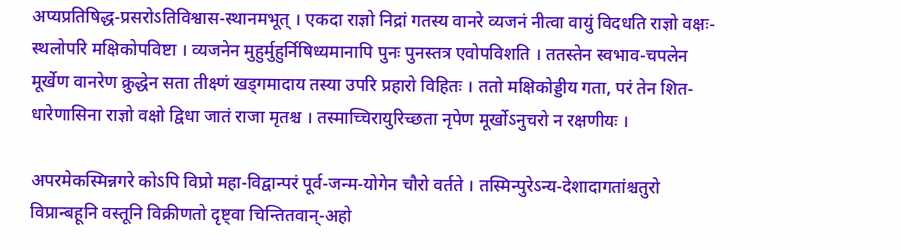अप्यप्रतिषिद्ध-प्रसरोऽतिविश्वास-स्थानमभूत् । एकदा राज्ञो निद्रां गतस्य वानरे व्यजनं नीत्वा वायुं विदधति राज्ञो वक्षः-स्थलोपरि मक्षिकोपविष्टा । व्यजनेन मुहुर्मुहुर्निषिध्यमानापि पुनः पुनस्तत्र एवोपविशति । ततस्तेन स्वभाव-चपलेन मूर्खेण वानरेण क्रुद्धेन सता तीक्ष्णं खड्गमादाय तस्या उपरि प्रहारो विहितः । ततो मक्षिकोड्डीय गता, परं तेन शित-धारेणासिना राज्ञो वक्षो द्विधा जातं राजा मृतश्च । तस्माच्चिरायुरिच्छता नृपेण मूर्खोऽनुचरो न रक्षणीयः ।

अपरमेकस्मिन्नगरे कोऽपि विप्रो महा-विद्वान्परं पूर्व-जन्म-योगेन चौरो वर्तते । तस्मिन्पुरेऽन्य-देशादागतांश्चतुरो विप्रान्बहूनि वस्तूनि विक्रीणतो दृष्ट्वा चिन्तितवान्-अहो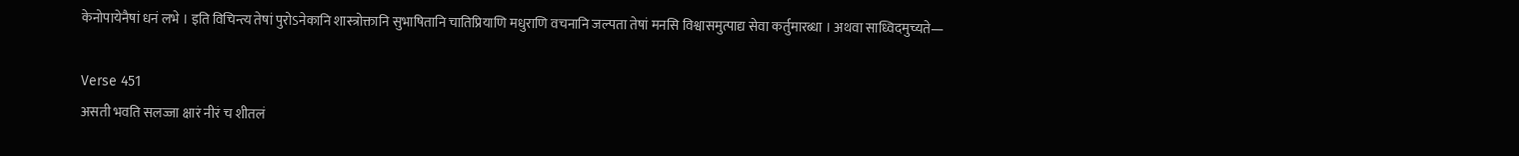केनोपायेनैषां धनं लभे । इति विचिन्त्य तेषां पुरोऽनेकानि शास्त्रोक्तानि सुभाषितानि चातिप्रियाणि मधुराणि वचनानि जल्पता तेषां मनसि विश्वासमुत्पाद्य सेवा कर्तुमारब्धा । अथवा साध्विदमुच्यते—

Verse 451
असती भवति सलज्जा क्षारं नीरं च शीतलं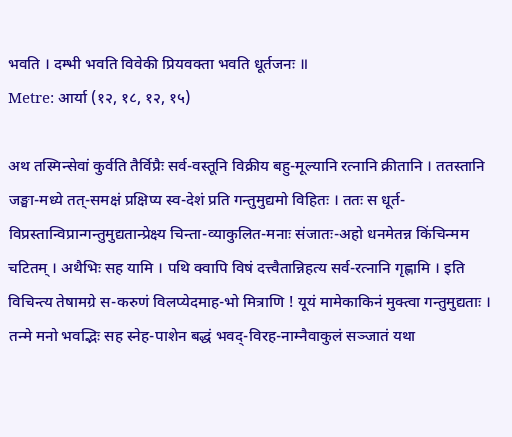भवति । दम्भी भवति विवेकी प्रियवक्ता भवति धूर्तजनः ॥
Metre: आर्या (१२, १८, १२, १५)

अथ तस्मिन्सेवां कुर्वति तैर्विप्रैः सर्व-वस्तूनि विक्रीय बहु-मूल्यानि रत्नानि क्रीतानि । ततस्तानि जङ्घा-मध्ये तत्-समक्षं प्रक्षिप्य स्व-देशं प्रति गन्तुमुद्यमो विहितः । ततः स धूर्त-विप्रस्तान्विप्रान्गन्तुमुद्यतान्प्रेक्ष्य चिन्ता-व्याकुलित-मनाः संजातः-अहो धनमेतन्न किंचिन्मम चटितम् । अथैभिः सह यामि । पथि क्वापि विषं दत्त्वैतान्निहत्य सर्व-रत्नानि गृह्णामि । इति विचिन्त्य तेषामग्रे स-करुणं विलप्येदमाह-भो मित्राणि ! यूयं मामेकाकिनं मुक्त्वा गन्तुमुद्यताः । तन्मे मनो भवद्भिः सह स्नेह-पाशेन बद्धं भवद्-विरह-नाम्नैवाकुलं सञ्जातं यथा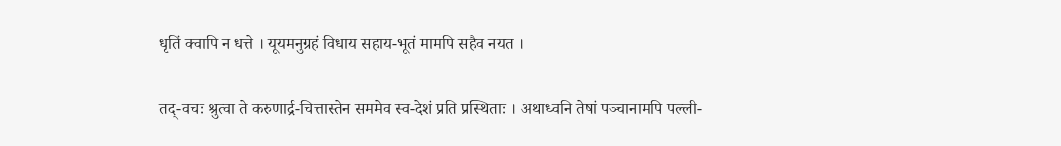धृतिं क्वापि न धत्ते । यूयमनुग्रहं विधाय सहाय-भूतं मामपि सहैव नयत ।

तद्-वचः श्रुत्वा ते करुणार्द्र-चित्तास्तेन सममेव स्व-देशं प्रति प्रस्थिताः । अथाध्वनि तेषां पञ्चानामपि पल्ली-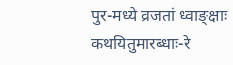पुर-मध्ये व्रजतां ध्वाङ्क्षाः कथयितुमारब्धाः-रे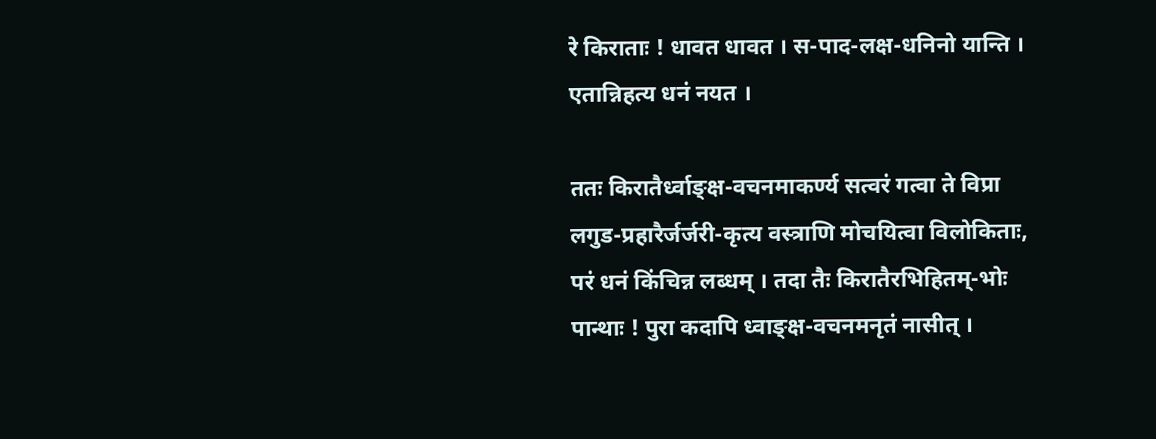रे किराताः ! धावत धावत । स-पाद-लक्ष-धनिनो यान्ति । एतान्निहत्य धनं नयत ।

ततः किरातैर्ध्वाङ्क्ष-वचनमाकर्ण्य सत्वरं गत्वा ते विप्रा लगुड-प्रहारैर्जर्जरी-कृत्य वस्त्राणि मोचयित्वा विलोकिताः, परं धनं किंचिन्न लब्धम् । तदा तैः किरातैरभिहितम्-भोः पान्थाः ! पुरा कदापि ध्वाङ्क्ष-वचनमनृतं नासीत् ।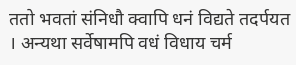ततो भवतां संनिधौ क्वापि धनं विद्यते तदर्पयत । अन्यथा सर्वेषामपि वधं विधाय चर्म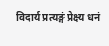विदार्य प्रत्यङ्गं प्रेक्ष्य धनं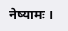नेष्यामः ।